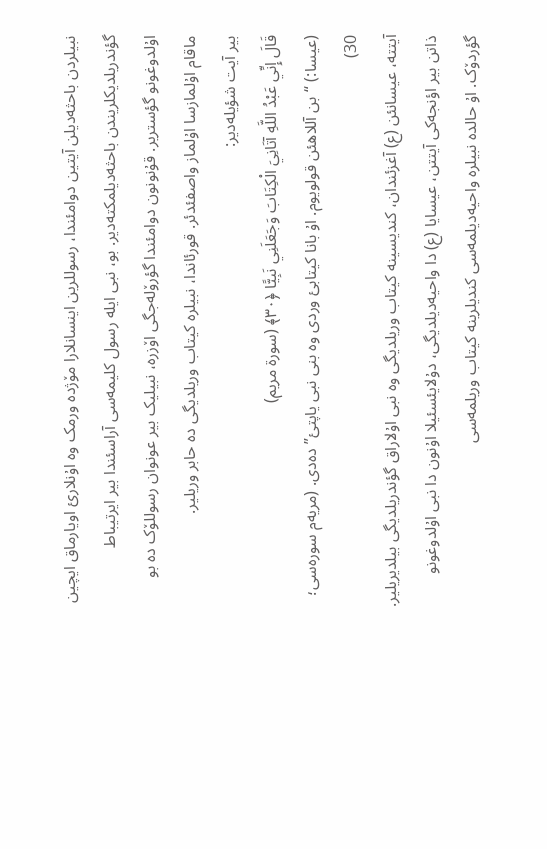نبیلردن باحثەدیلن آیتین دوامئندا، رسوللرین اینسانلارا مۆژدە ورمک وە اۇنلارئ اویارماق ایچین گؤندریلدیکلریندن باحثەدیلمکتەدیر. بو، نبی ایلە رسول کلیمەسی آراسئندا بیر ایرتیباط اۇلدوغونو گؤستریر. قۇنونون دوامئندا گؤرۆلەجگی اۆزرە، نبیلیک بیر عونوان رسوللۆک دە بو ماقام اۇلمازسا اۇلماز واصفئدئر. قورئاندا، نبیلرە کیتاب وریلدیگی دە حابر وریلیر.
بیر آیت شؤیلەدیر:
قَالَ إِنِّي عَبْدُ اللَّهِ آتَانِيَ الْكِتَابَ وَجَعَلَنِي نَبِيًّا ﴿۳۰﴾ (سورة مریم)
(عیسا:) “بن آللاهئن قولویوم. اۇ بانا کیتابئ وردی وە بنی نبی یاپتئ” دەدی. (مریەم سورەسی؛ 30)
آیتتە، عیسانئن (ع) آغزئندان، کندیسینە کیتاب وریلدیگی وە نبی اۇلاراق گؤندریلدیگی بیلدیریلیر. ذاتن بیر اؤنجەکی آیتتن، عیسایا (ع) دا واحیەدیلدیگی، دۇلایئسئیلا اۇنون دا نبی اۇلدوغونو گؤردۆک. اۇ حالدە نبیلرە واحیەدیلمەسی کندیلرینە کیتاب وریلمەسی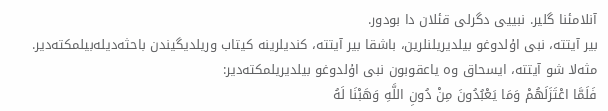آنلامئنا گلیر. نبییی دگرلی قئلان دا بودور.
بیر آیتتە، نبی اۇلدوغو بیلدیریلنلرین، باشقا بیر آیتتە، کندیلرینە کیتاب وریلدیگیندن باحثەدیلەبیلمکتەدیر.
مثەلا شو آیتتە، ایسحاق وە یاعقوبون نبی اۇلدوغو بیلدیریلمکتەدیر:
فَلَمَّا اعْتَزَلَهُمْ وَمَا يَعْبُدُونَ مِنْ دُونِ اللَّهِ وَهَبْنَا لَهُ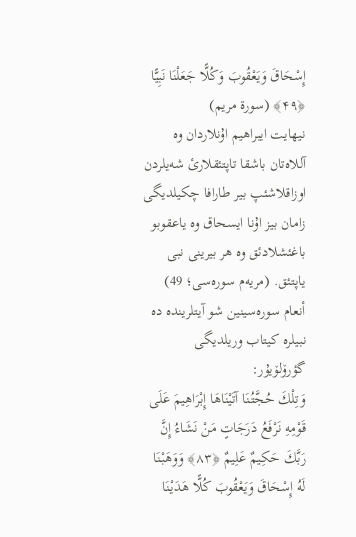إِسْحَاقَ وَيَعْقُوبَ وَكُلًّا جَعَلْنَا نَبِيًّا ﴿۴۹﴾ (سورة مریم)
نیهایت ایبراهیم اۇنلاردان وە آللاەتان باشقا تاپتئقلارئ شەیلردن اوزاقلاشئپ بیر طارافا چکیلدیگی زامان بیز اۇنا ایسحاق وە یاعقوبو باغئشلادئق وە هر بیرینی نبی یاپتئق. (مریەم سورەسی؛ 49)
أنعام سورەسینین شو آیتلریندە دە نبیلرە کیتاب وریلدیگی گؤرۆلۆیۇر:
وَتِلْكَ حُجَّتُنَا آتَيْنَاهَا إِبْرَاهِيمَ عَلَى قَوْمِهِ نَرْفَعُ دَرَجَاتٍ مَنْ نَشَاءُ إِنَّ رَبَّكَ حَكِيمٌ عَلِيمٌ ﴿۸۳﴾ وَوَهَبْنَا لَهُ إِسْحَاقَ وَيَعْقُوبَ كُلًّا هَدَيْنَا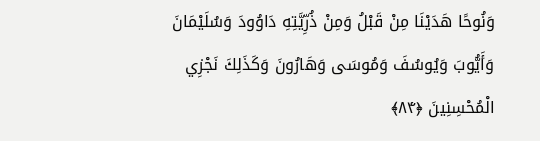وَنُوحًا هَدَيْنَا مِنْ قَبْلُ وَمِنْ ذُرِّيَّتِهِ دَاوُودَ وَسُلَيْمَانَ وَأَيُّوبَ وَيُوسُفَ وَمُوسَى وَهَارُونَ وَكَذَلِكَ نَجْزِي الْمُحْسِنِينَ ﴿۸۴﴾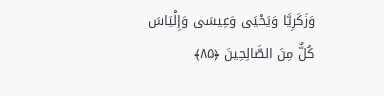وَزَكَرِيَّا وَيَحْيَى وَعِيسَى وَإِلْيَاسَ كُلٌّ مِنَ الصَّالِحِينَ ﴿۸۵﴾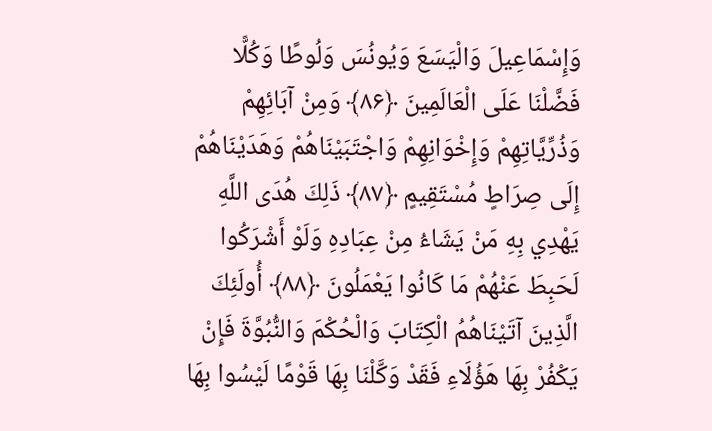وَإِسْمَاعِيلَ وَالْيَسَعَ وَيُونُسَ وَلُوطًا وَكُلًّا فَضَّلْنَا عَلَى الْعَالَمِينَ ﴿۸۶﴾ وَمِنْ آبَائِهِمْ وَذُرِّيَّاتِهِمْ وَإِخْوَانِهِمْ وَاجْتَبَيْنَاهُمْ وَهَدَيْنَاهُمْ إِلَى صِرَاطٍ مُسْتَقِيمٍ ﴿۸۷﴾ ذَلِكَ هُدَى اللَّهِ يَهْدِي بِهِ مَنْ يَشَاءُ مِنْ عِبَادِهِ وَلَوْ أَشْرَكُوا لَحَبِطَ عَنْهُمْ مَا كَانُوا يَعْمَلُونَ ﴿۸۸﴾ أُولَئِكَ الَّذِينَ آتَيْنَاهُمُ الْكِتَابَ وَالْحُكْمَ وَالنُّبُوَّةَ فَإِنْ يَكْفُرْ بِهَا هَؤُلَاءِ فَقَدْ وَكَّلْنَا بِهَا قَوْمًا لَيْسُوا بِهَا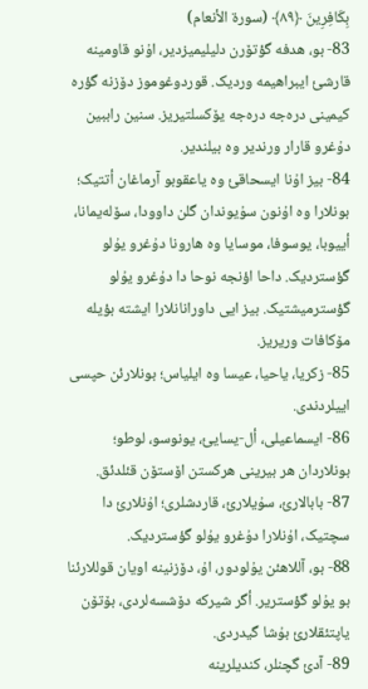بِكَافِرِينَ ﴿۸۹﴾ (سورة الأنعام)
83- بو، هدفە گؤتۆرن دلیلیمیزدیر، اۇنو قاومینە قارشئ ایبراهیمە وردیک. قوردوغوموز دۆزنە گؤرە کیمینی درەجە درەجە یۆکسلتیریز. سنین راببین دۇغرو قارار ورندیر وە بیلندیر.
84- بیز اۇنا ایسحاقئ وە یاعقوبو آرماغان أتتیک؛ بونلارا وە اۇنون سۇیوندان گلن داوودا، سۆلەیمانا، أییوبا، یوسوفا، موسایا وە هارونا دۇغرو یۇلو گؤستردیک. داحا اؤنجە نوحا دا دۇغرو یۇلو گؤسترمیشتیک. بیز ایی داورانانلارا ایشتە بؤیلە مۆکافات وریریز.
85- زکریا، یاحیا، عیسا وە ایلیاس؛ بونلارئن حپسی اییلردندی.
86- ایسماعیلی، أل-یسایئ، یونوسو، لوطو؛ بونلاردان هر بیرینی هرکستن اۆستۆن قئلدئق.
87- بابالارئ، سۇیلارئ، قاردشلری؛ اۇنلارئ دا سچتیک، اۇنلارا دۇغرو یۇلو گؤستردیک.
88- بو، آللاهئن یۇلودور، اۇ، دۆزنینە اویان قوللارئنا بو یۇلو گؤستریر. أگر شیرکە دۆشسەلردی، بۆتۆن یاپتئقلارئ بۇشا گیدردی.
89- آدئ گچنلر، کندیلرینە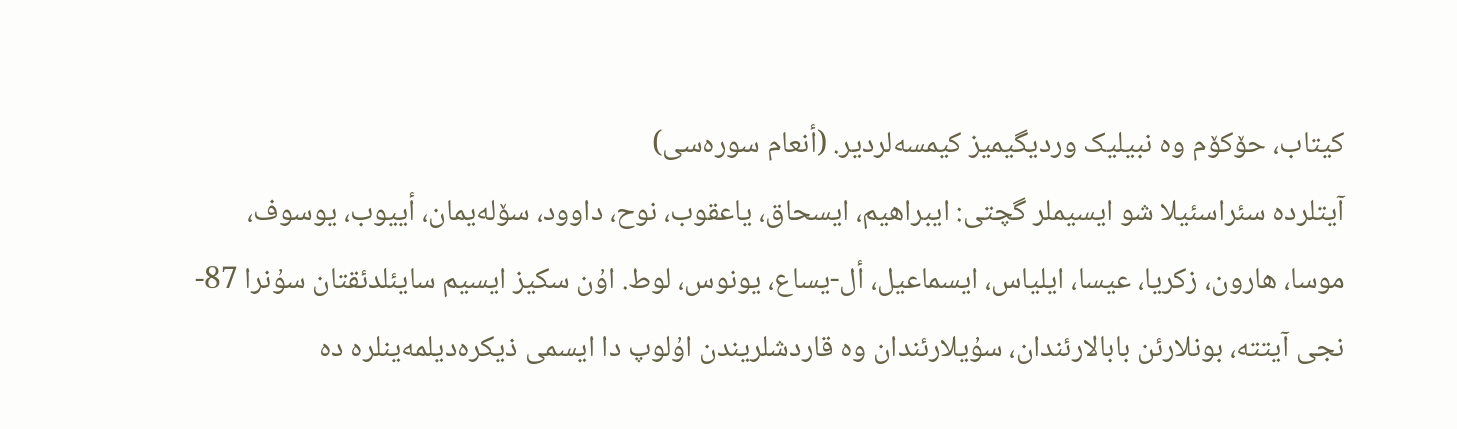کیتاب، حۆکۆم وە نبیلیک وردیگیمیز کیمسەلردیر. (أنعام سورەسی)
آیتلردە سئراسئیلا شو ایسیملر گچتی: ایبراهیم، ایسحاق، یاعقوب، نوح، داوود، سۆلەیمان، أییوب، یوسوف، موسا، هارون، زکریا، عیسا، ایلیاس، ایسماعیل، أل-یساع، یونوس، لوط. اۇن سکیز ایسیم سایئلدئقتان سۇنرا 87-نجی آیتتە، بونلارئن بابالارئندان، سۇیلارئندان وە قاردشلریندن اۇلوپ دا ایسمی ذیکرەدیلمەینلرە دە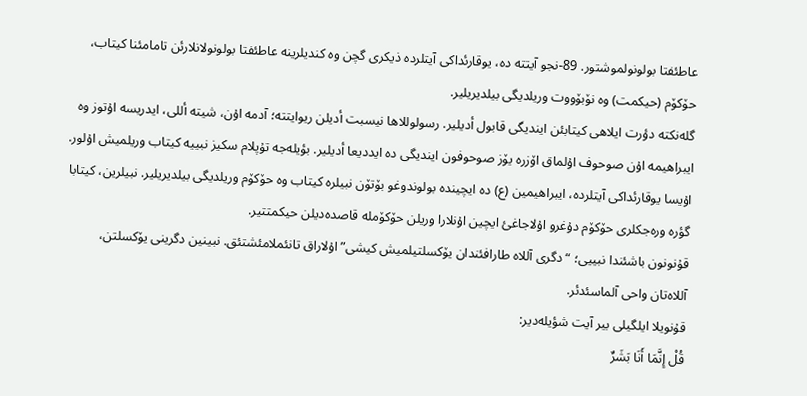عاطئفتا بولونولموشتور. 89-نجو آیتتە دە، یوقارئداکی آیتلردە ذیکری گچن وە کندیلرینە عاطئفتا بولونولانلارئن تامامئنا کیتاب، حۆکۆم (حیکمت) وە نۆبۆووت وریلدیگی بیلدیریلیر.
گلەنکتە دؤرت ایلاهی کیتابئن ایندیگی قابول أدیلیر. رسولوللاها نیسبت أدیلن ریوایتتە؛ آدمە اۇن، شیتە أللی، ایدریسە اۇتوز وە ایبراهیمە اۇن صوحوف اۇلماق اۆزرە یۆز صوحوفون ایندیگی دە ایددیعا أدیلیر. بؤیلەجە تۇپلام سکیز نبییە کیتاب وریلمیش اۇلور. اۇیسا یوقارئداکی آیتلردە، ایبراهیمین (ع) دە ایچیندە بولوندوغو بۆتۆن نبیلرە کیتاب وە حۆکۆم وریلدیگی بیلدیریلیر. نبیلرین، کیتابا گؤرە ورەجکلری حۆکۆم دۇغرو اۇلاجاغئ ایچین اۇنلارا وریلن حۆکۆملە قاصدەدیلن حیکمتتیر.
قۇنونون باشئندا نبییی؛ “دگری آللاە طارافئندان یۆکسلتیلمیش کیشی” اۇلاراق تانئملامئشتئق. نبینین دگرینی یۆکسلتن، آللاەتان واحی آلماسئدئر.
قۇنویلا ایلگیلی بیر آیت شؤیلەدیر:
قُلْ إِنَّمَا أَنَا بَشَرٌ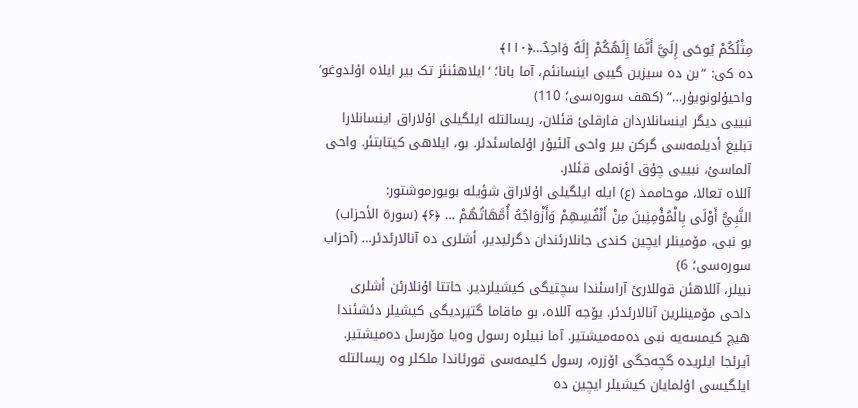مِثْلُكُمْ يُوحَى إِلَيَّ أَنَّمَا إِلَهُكُمْ إِلَهٌ وَاحِدٌ…﴿۱۱۰﴾
دە کی: “بن دە سیزین گیبی اینسانئم، آما بانا؛ ‘ایلاهئنئز تک بیر ایلاە اۇلدوغو’ واحیۇلونویۇر…” (کهف سورەسی؛ 110)
نبییی دیگر اینسانلاردان فارقلئ قئلان، ریسالتلە ایلگیلی اۇلاراق اینسانلارا تبلیغ أدیلمەسی گرکن بیر واحی آلئیۇر اۇلماسئدئر. بو، ایلاهی کیتابتئر. واحی آلماسئ، نبییی چۇق اؤنملی قئلار.
آللاە تعالا، موحاممد (ع) ایلە ایلگیلی اۇلاراق شؤیلە بویورموشتور:
النَّبِيُّ أَوْلَى بِالْمُؤْمِنِينَ مِنْ أَنْفُسِهِمْ وَأَزْوَاجُهُ أُمَّهَاتُهُمْ … ﴿۶﴾ (سورة الأحزاب)
بو نبی، مۆمینلر ایچین کندی جانلارئندان دگرلیدیر، أشلری دە آنالارئدئر… (آحزاب سورەسی؛ 6)
نبیلر، آللاهئن قوللارئ آراسئندا سچتیگی کیشیلردیر. حاتتا اۇنلارئن أشلری داحی مۆمینلرین آنالارئدئر. یۆجە آللاە، بو ماقاما گتیردیگی کیشیلر دئشئندا هیچ کیمسەیە نبی دەمەمیشتیر. آما نبیلرە رسول وەیا مۆرسل دەمیشتیر. آیرئجا ایلریدە گچەجگی اۆزرە، رسول کلیمەسی قورئاندا ملکلر وە ریسالتلە ایلگیسی اۇلمایان کیشیلر ایچین دە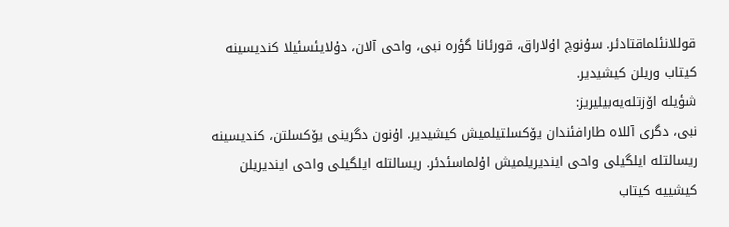قوللانئلماقتادئر. سۇنوچ اۇلاراق، قورئانا گؤرە نبی، واحی آلان، دۇلایئسئیلا کندیسینە کیتاب وریلن کیشیدیر.
شؤیلە اۆزتلەیەبیلیریز:
نبی، دگری آللاە طارافئندان یۆکسلتیلمیش کیشیدیر. اۇنون دگرینی یۆکسلتن، کندیسینە ریسالتلە ایلگیلی واحی ایندیریلمیش اۇلماسئدئر. ریسالتلە ایلگیلی واحی ایندیریلن کیشییە کیتاب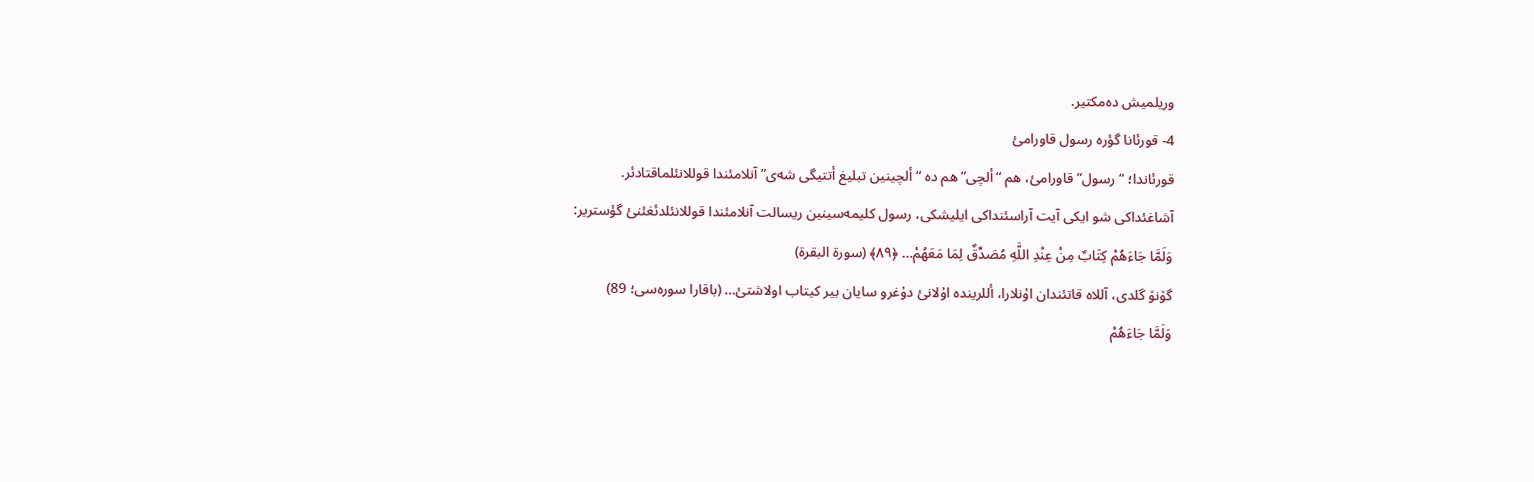وریلمیش دەمکتیر.
4- قورئانا گؤرە رسول قاورامئ
قورئاندا؛ “رسول” قاورامئ، هم “ألچی” هم دە “ألچینین تبلیغ أتتیگی شەی” آنلامئندا قوللانئلماقتادئر.
آشاغئداکی شو ایکی آیت آراسئنداکی ایلیشکی، رسول کلیمەسینین ریسالت آنلامئندا قوللانئلدئغئنئ گؤستریر:
وَلَمَّا جَاءَهُمْ كِتَابٌ مِنْ عِنْدِ اللَّهِ مُصَدِّقٌ لِمَا مَعَهُمْ… ﴿۸۹﴾ (سورة البقرة)
گۆنۆ گلدی، آللاە قاتئندان اۇنلارا، أللریندە اۇلانئ دۇغرو سایان بیر کیتاب اولاشتئ… (باقارا سورەسی؛ 89)
وَلَمَّا جَاءَهُمْ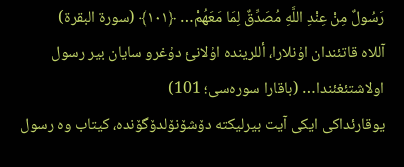رَسُولٌ مِنْ عِنْدِ اللَّهِ مُصَدِّقٌ لِمَا مَعَهُمْ… ﴿۱۰۱﴾ (سورة البقرة)
آللاە قاتئندان اۇنلارا، أللریندە اۇلانئ دۇغرو سایان بیر رسول اولاشتئغئندا… (باقارا سورەسی؛ 101)
یوقارئداکی ایکی آیت بیرلیکتە دۆشۆنۆلدۆگۆندە، کیتاب وە رسول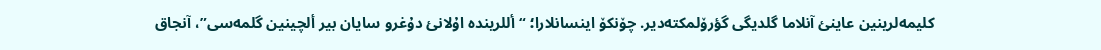کلیمەلرینین عاینئ آنلاما گلدیگی گؤرۆلمکتەدیر. چۆنکۆ اینسانلارا؛ “أللریندە اۇلانئ دۇغرو سایان بیر ألچینین گلمەسی”، آنجاق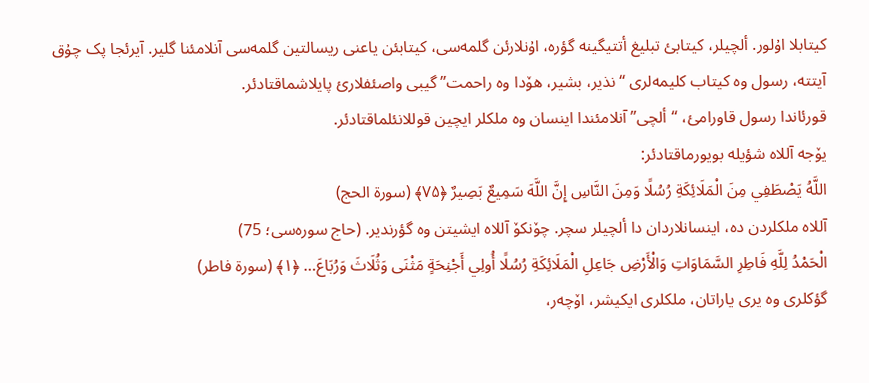کیتابلا اۇلور. ألچیلر، کیتابئ تبلیغ أتتیگینە گؤرە، اۇنلارئن گلمەسی، کیتابئن یاعنی ریسالتین گلمەسی آنلامئنا گلیر. آیرئجا پک چۇق آیتتە، رسول وە کیتاب کلیمەلری “نذیر، بشیر، هۆدا وە راحمت” گیبی واصئفلارئ پایلاشماقتادئر.
قورئاندا رسول قاورامئ، “ألچی” آنلامئندا اینسان وە ملکلر ایچین قوللانئلماقتادئر.
یۆجە آللاە شؤیلە بویورماقتادئر:
اللَّهُ يَصْطَفِي مِنَ الْمَلَائِكَةِ رُسُلًا وَمِنَ النَّاسِ إِنَّ اللَّهَ سَمِيعٌ بَصِيرٌ ﴿۷۵﴾ (سورة الحج)
آللاە ملکلردن دە، اینسانلاردان دا ألچیلر سچر. چۆنکۆ آللاە ایشیتن وە گؤرندیر. (حاج سورەسی؛ 75)
الْحَمْدُ لِلَّهِ فَاطِرِ السَّمَاوَاتِ وَالْأَرْضِ جَاعِلِ الْمَلَائِكَةِ رُسُلًا أُولِي أَجْنِحَةٍ مَثْنَى وَثُلَاثَ وَرُبَاعَ… ﴿۱﴾ (سورة فاطر)
گؤکلری وە یری یاراتان، ملکلری ایکیشر، اۆچەر،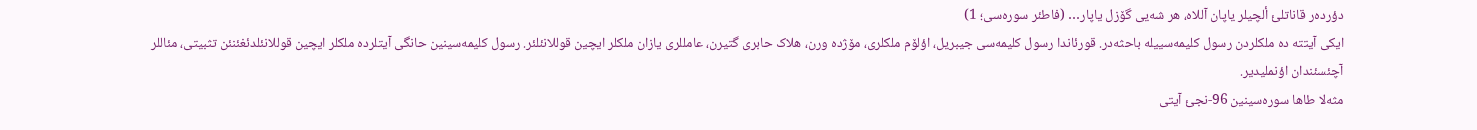دؤردەر قاناتلئ ألچیلر یاپان آللاە، هر شەیی گۆزل یاپار… (فاطئر سورەسی؛ 1)
ایکی آیتتە دە ملکلردن رسول کلیمەسییلە باحثەدر. قورئاندا رسول کلیمەسی جیبریل، اؤلۆم ملکلری، مۆژدە ورن، هلاک حابری گتیرن، عامللری یازان ملکلر ایچین قوللانئلئر. رسول کلیمەسینین حانگی آیتلردە ملکلر ایچین قوللانئلدئغئنئن تثبیتی، مئاللر آچئسئندان اؤنملیدیر.
مثەلا طاها سورەسینین 96-نجئ آیتی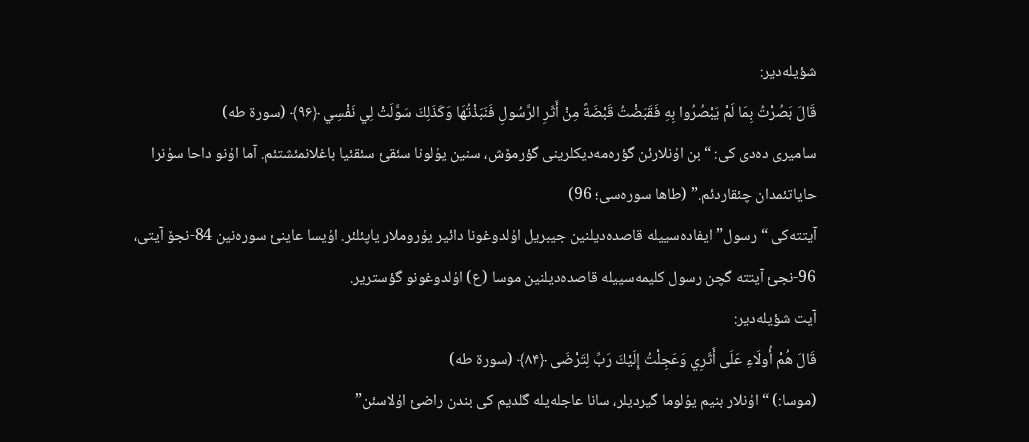شؤیلەدیر:
قَالَ بَصُرْتُ بِمَا لَمْ يَبْصُرُوا بِهِ فَقَبَضْتُ قَبْضَةً مِنْ أَثَرِ الرَّسُولِ فَنَبَذْتُهَا وَكَذَلِكَ سَوَّلَتْ لِي نَفْسِي ﴿۹۶﴾ (سورة طە)
سامیری دەدی کی: “بن اۇنلارئن گؤرەمەدیکلرینی گؤرمۆش، سنین یۇلونا سئقئ سئقئیا باغلانمئشتئم. آما اۇنو داحا سۇنرا حایاتئمدان چئقاردئم.” (طاها سورەسی؛ 96)
آیتتەکی “رسول” ایفادەسییلە قاصدەدیلنین جیبریل اۇلدوغونا دائیر یۇروملار یاپئلئر. اۇیسا عاینئ سورەنین 84-نجۆ آیتی، 96-نجئ آیتتە گچن رسول کلیمەسییلە قاصدەدیلنین موسا (ع) اۇلدوغونو گؤستریر.
آیت شؤیلەدیر:
قَالَ هُمْ أُولَاءِ عَلَى أَثَرِي وَعَجِلْتُ إِلَيْكَ رَبِّ لِتَرْضَى ﴿۸۴﴾ (سورة طە)
(موسا:) “اۇنلار بنیم یۇلوما گیردیلر، سانا عاجلەیلە گلدیم کی بندن راضئ اۇلاسئن”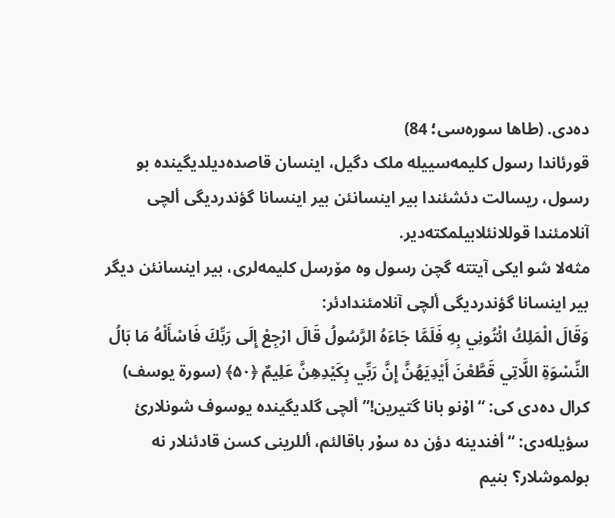دەدی. (طاها سورەسی؛ 84)
قورئاندا رسول کلیمەسییلە ملک دگیل، اینسان قاصدەدیلدیگیندە بو رسول، ریسالت دئشئندا بیر اینسانئن بیر اینسانا گؤندردیگی ألچی آنلامئندا قوللانئلابیلمکتەدیر.
مثەلا شو ایکی آیتتە گچن رسول وە مۆرسل کلیمەلری، بیر اینسانئن دیگر بیر اینسانا گؤندردیگی ألچی آنلامئندادئر:
وَقَالَ الْمَلِكُ ائْتُونِي بِهِ فَلَمَّا جَاءَهُ الرَّسُولُ قَالَ ارْجِعْ إِلَى رَبِّكَ فَاسْأَلْهُ مَا بَالُ النِّسْوَةِ اللَّاتِي قَطَّعْنَ أَيْدِيَهُنَّ إِنَّ رَبِّي بِكَيْدِهِنَّ عَلِيمٌ ﴿۵۰﴾ (سورة یوسف)
کرال دەدی کی: “اۇنو بانا گتیرین!” ألچی گلدیگیندە یوسوف شونلارئ سؤیلەدی: “أفندینە دؤن دە سۇر باقالئم، أللرینی کسن قادئنلار نە بولموشلار؟ بنیم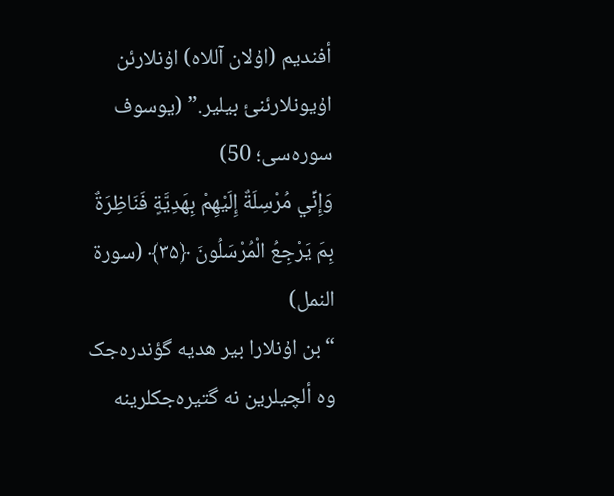أفندیم (اۇلان آللاە) اۇنلارئن اۇیونلارئنئ بیلیر.” (یوسوف سورەسی؛ 50)
وَإِنِّي مُرْسِلَةٌ إِلَيْهِمْ بِهَدِيَّةٍ فَنَاظِرَةٌ بِمَ يَرْجِعُ الْمُرْسَلُونَ ﴿۳۵﴾ (سورة النمل)
“بن اۇنلارا بیر هدیە گؤندرەجک وە ألچیلرین نە گتیرەجکلرینە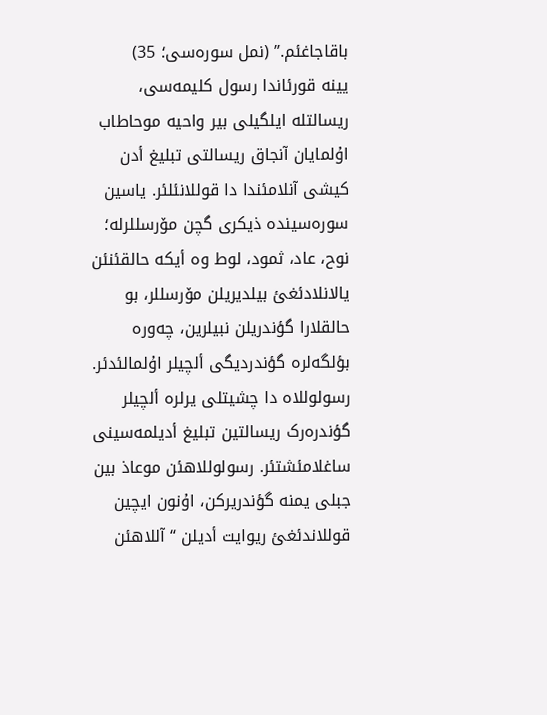باقاجاغئم.” (نمل سورەسی؛ 35)
یینە قورئاندا رسول کلیمەسی، ریسالتلە ایلگیلی بیر واحیە موحاطاب اۇلمایان آنجاق ریسالتی تبلیغ أدن کیشی آنلامئندا دا قوللانئلئر. یاسین سورەسیندە ذیکری گچن مۆرسللرلە؛ نوح، عاد، ثمود، لوط وە أیکە حالقئنئن یالانلادئغئ بیلدیریلن مۆرسللر، بو حالقلارا گؤندریلن نبیلرین، چەورە بؤلگەلرە گؤندردیگی ألچیلر اۇلمالئدئر. رسولوللاە دا چشیتلی یرلرە ألچیلر گؤندرەرک ریسالتین تبلیغ أدیلمەسینی ساغلامئشتئر. رسولوللاهئن موعاذ بین جبلی یمنە گؤندریرکن، اۇنون ایچین قوللاندئغئ ریوایت أدیلن “آللاهئن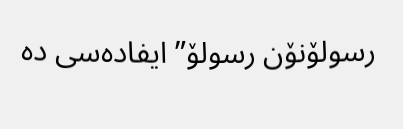رسولۆنۆن رسولۆ” ایفادەسی دە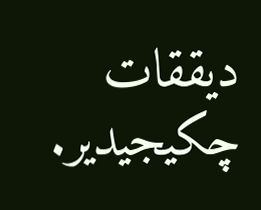دیققات چکیجیدیر.